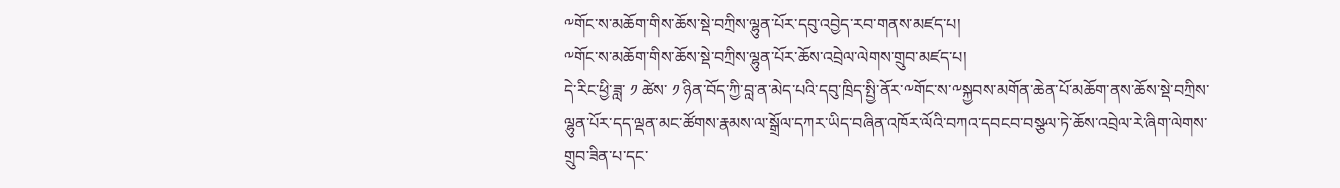༸གོང་ས་མཆོག་གིས་ཆོས་སྡེ་བཀྲིས་ལྷུན་པོར་དབུ་འབྱེད་རབ་གནས་མཛད་པ།
༸གོང་ས་མཆོག་གིས་ཆོས་སྡེ་བཀྲིས་ལྷུན་པོར་ཆོས་འབྲེལ་ལེགས་གྲུབ་མཛད་པ།
དེ་རིང་ཕྱི་ཟླ་ ༡ ཚེས་ ༡ ཉིན་བོད་ཀྱི་བླ་ན་མེད་པའི་དབུ་ཁྲིད་སྤྱི་ནོར་༸གོང་ས་༸སྐྱབས་མགོན་ཆེན་པོ་མཆོག་ནས་ཆོས་སྡེ་བཀྲིས་ལྷུན་པོར་དད་ལྡན་མང་ཚོགས་རྣམས་ལ་སྒྲོལ་དཀར་ཡིད་བཞིན་འཁོར་ལོའི་བཀའ་དབངབ་བསྩལ་ཏེ་ཆོས་འབྲེལ་རེ་ཞིག་ལེགས་གྲུབ་ཟིན་པ་དང་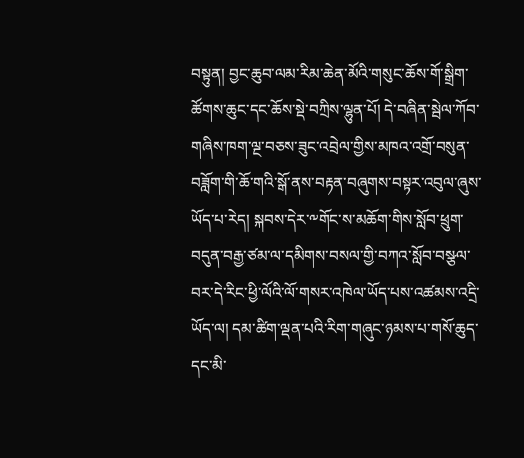བསྟུན། བྱང་ཆུབ་ལམ་རིམ་ཆེན་མོའི་གསུང་ཆོས་གོ་སྒྲིག་ཚོགས་ཆུང་དང་ཆོས་སྡེ་བཀྲིས་ལྷུན་པོ། དེ་བཞིན་སྦེལ་ཀོབ་གཞིས་ཁག་ལྔ་བཅས་ཟུང་འབྲེལ་གྱིས་མཁའ་འགྲོ་བསུན་བཟློག་གི་ཆོ་གའི་སྒོ་ནས་བརྟན་བཞུགས་བསྟར་འབུལ་ཞུས་ཡོད་པ་རེད། སྐབས་དེར་༸གོང་ས་མཆོག་གིས་སློབ་ཕྲུག་བདུན་བརྒྱ་ཙམ་ལ་དམིགས་བསལ་གྱི་བཀའ་སློབ་བསྩལ་བར་དེ་རིང་ཕྱི་ལོའི་ལོ་གསར་འཁེལ་ཡོད་པས་འཚམས་འདྲི་ཡོད་ལ། དམ་ཚིག་ལྡན་པའི་རིག་གཞུང་ཉམས་པ་གསོ་ཆུད་དང་མི་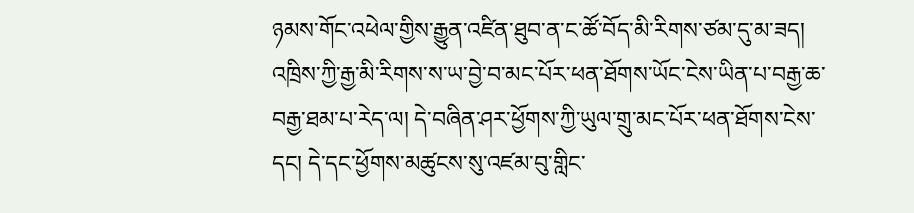ཉམས་གོང་འཕེལ་གྱིས་རྒྱུན་འཛིན་ཐུབ་ན་ང་ཚོ་བོད་མི་རིགས་ཙམ་དུ་མ་ཟད། འཁྲིས་ཀྱི་རྒྱ་མི་རིགས་ས་ཡ་བྱེ་བ་མང་པོར་ཕན་ཐོགས་ཡོང་ངེས་ཡིན་པ་བརྒྱ་ཆ་བརྒྱ་ཐམ་པ་རེད་ལ། དེ་བཞིན་ཤར་ཕྱོགས་ཀྱི་ཡུལ་གྲུ་མང་པོར་ཕན་ཐོགས་ངེས་དང། དེ་དང་ཕྱོགས་མཚུངས་སུ་འཛམ་བུ་གླིང་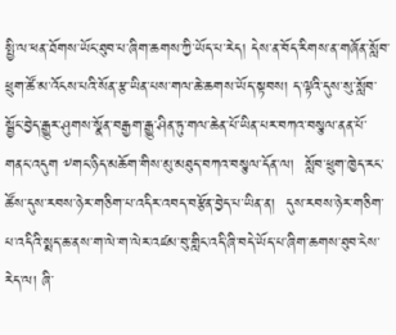སྤྱི་ལ་ཕན་ཐོགས་ཡོང་ཐུབ་པ་ཞིག་ཆགས་ཀྱི་ཡོད་པ་རེད། དེས་ན་བོད་རིགས་ན་གཞོན་སློབ་ཕྲུག་ཚོ་མ་འོངས་པའི་སོན་རྩ་ཡིན་པས་གལ་ཆེ་ཆགས་ཡོད་སྟབས། ད་ལྟའི་དུས་སུ་སློབ་སྦྱོང་བྱེད་རྒྱུར་ཤུགས་སྣོན་བརྒྱག་རྒྱུ་ཤིན་ཏུ་གལ་ཆེན་པོ་ཡིན་པར་བཀའ་བསྩལ་ནན་པོ་གནང་འདུག ༸གང་ཉིད་མཆོག་གིས་མུ་མཐུད་བཀའ་བསྩལ་དོན་ལ།  སློབ་ཕྲུག་ཁྱེད་རང་ཚོས་དུས་རབས་ཉེར་གཅིག་པ་འདིར་འབད་བརྩོན་བྱེད་པ་ཡིན་ན།  དུས་རབས་ཉེར་གཅིག་པ་འདིའི་སྨད་ཆ་ནས་ག་ལེ་ག་ལེར་འཛམ་བུ་གླིང་འདི་ཞི་བདེ་ཡོད་པ་ཞིག་ཆགས་ཐུབ་ངེས་རེད་ལ། ཞི་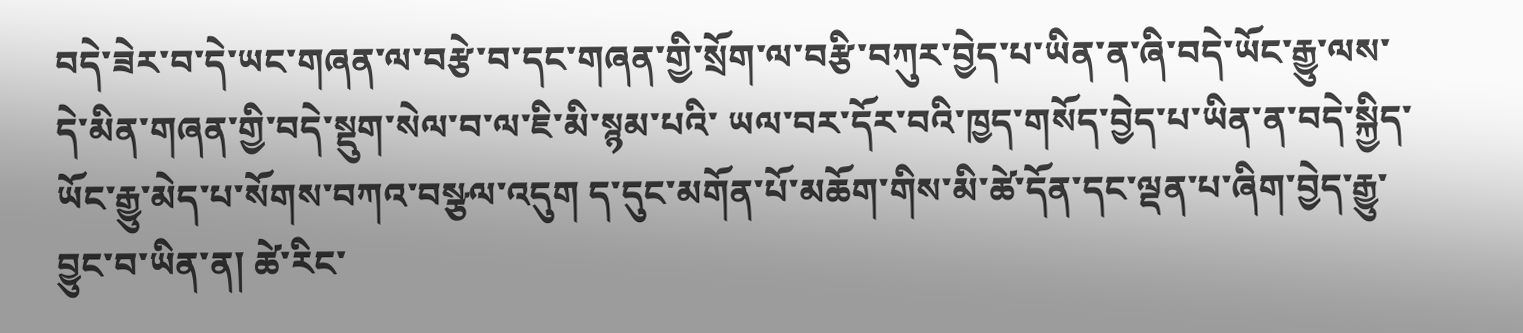བདེ་ཟེར་བ་དེ་ཡང་གཞན་ལ་བརྩེ་བ་དང་གཞན་གྱི་སྲོག་ལ་བརྩི་བཀུར་བྱེད་པ་ཡིན་ན་ཞི་བདེ་ཡོང་རྒྱུ་ལས་དེ་མིན་གཞན་གྱི་བདེ་སྡུག་སེལ་བ་ལ་ཇི་མི་སྙམ་པའི་ ཡལ་བར་དོར་བའི་ཁྱད་གསོད་བྱེད་པ་ཡིན་ན་བདེ་སྐྱིད་ཡོང་རྒྱུ་མེད་པ་སོགས་བཀའ་བསྩལ་འདུག ད་དུང་མགོན་པོ་མཆོག་གིས་མི་ཚེ་དོན་དང་ལྡན་པ་ཞིག་བྱེད་རྒྱུ་བྱུང་བ་ཡིན་ན། ཚེ་རིང་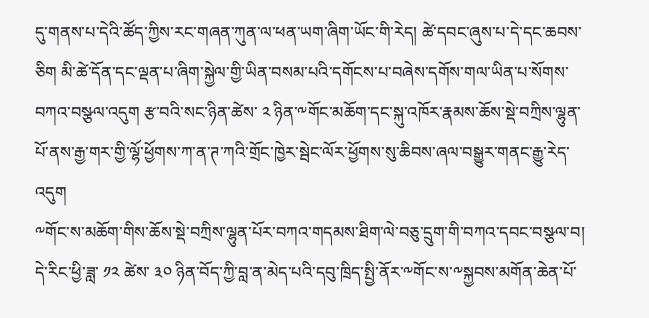དུ་གནས་པ་དེའི་ཚོད་ཀྱིས་རང་གཞན་ཀུན་ལ་ཕན་ཡག་ཞིག་ཡོང་གི་རེད། ཚེ་དབང་ཞུས་པ་དེ་དང་ཆབས་ཅིག མི་ཚེ་དོན་དང་ལྡན་པ་ཞིག་སྐྱེལ་གྱི་ཡིན་བསམ་པའི་དགོངས་པ་བཞེས་དགོས་གལ་ཡིན་པ་སོགས་བཀའ་བསྩལ་འདུག རྩ་བའི་སང་ཉིན་ཚེས་ ༢ ཉིན་༸གོང་མཆོག་དང་སྐུ་འཁོར་རྣམས་ཆོས་སྡེ་བཀྲིས་ལྷུན་པོ་ནས་རྒྱ་གར་གྱི་ལྷོ་ཕྱོགས་ཀ་ན་ཊ་ཀའི་གྲོང་ཁྱེར་སྦེང་ལོར་ཕྱོགས་སུ་ཆིབས་ཞལ་བསྒྱུར་གནང་རྒྱུ་རེད་འདུག
༸གོང་ས་མཆོག་གིས་ཆོས་སྡེ་བཀྲིས་ལྷུན་པོར་བཀའ་གདམས་ཐིག་ལེ་བཅུ་དྲུག་གི་བཀའ་དབང་བསྩལ་བ།
དེ་རིང་ཕྱི་ཟླ་ ༡༢ ཚེས་ ༣༠ ཉིན་བོད་ཀྱི་བླ་ན་མེད་པའི་དབུ་ཁྲིད་སྤྱི་ནོར་༸གོང་ས་༸སྐྱབས་མགོན་ཆེན་པོ་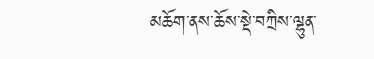མཆོག་ནས་ཆོས་སྡེ་བཀྲིས་ལྷུན་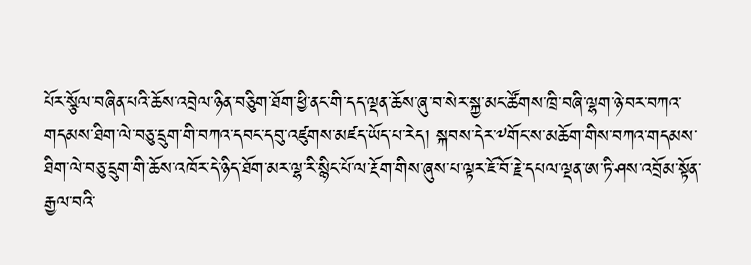པོར་སྩོལ་བཞིན་པའི་ཆོས་འབྲེལ་ཉིན་བཅིུག་ཐོག་ཕྱི་ནང་གི་དད་ལྡན་ཆོས་ཞུ་བ་སེར་སྐྱ་མང་ཚོགས་ཁྲི་བཞི་ལྷག་ཉེ་བར་བཀའ་གདམས་ཐིག་ལེ་བཅུ་དྲུག་གི་བཀའ་དབང་དབུ་འཛུགས་མཛད་ཡོད་པ་རེད། སྐབས་དེར་༸གོང་ས་མཆོག་གིས་བཀའ་གདམས་ཐིག་ལེ་བཅུ་དྲུག་གི་ཆོས་འཁོར་དེ་ཉིད་ཐོག་མར་ལྷ་རི་སྙིང་པོ་ལ་རྔོག་གིས་ཞུས་པ་ལྟར་ཇོ་བོ་རྗེ་དཔལ་ལྡན་ཨ་ཏི་ཤས་འབྲོམ་སྟོན་རྒྱལ་བའི་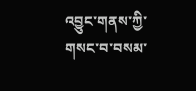འབྱུང་གནས་ཀྱི་གསང་བ་བསམ་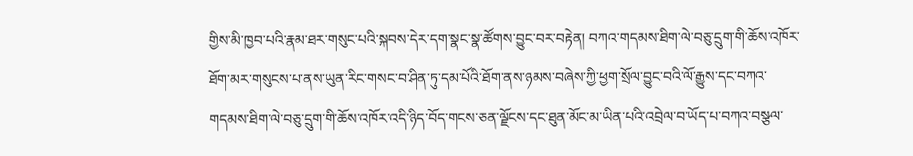གྱིས་མི་ཁྱབ་པའི་རྣམ་ཐར་གསུང་པའི་སྐབས་དེར་དག་སྣང་སྣ་ཚོགས་བྱུང་བར་བརྟེན། བཀའ་གདམས་ཐིག་ལེ་བཅུ་དྲུག་གི་ཆོས་འཁོར་ཐོག་མར་གསུངས་པ་ནས་ཡུན་རིང་གསང་བ་ཤིན་ཏུ་དམ་པོའི་ཐོག་ནས་ཉམས་བཞེས་ཀྱི་ཕྱག་སྲོལ་བྱུང་བའི་ལོ་རྒྱུས་དང་བཀའ་གདམས་ཐིག་ལེ་བཅུ་དྲུག་གི་ཆོས་འཁོར་འདི་ཉིད་བོད་གངས་ཅན་ལྗོངས་དང་ཐུན་མོང་མ་ཡིན་པའི་འབྲེལ་བ་ཡོད་པ་བཀའ་བསྩལ་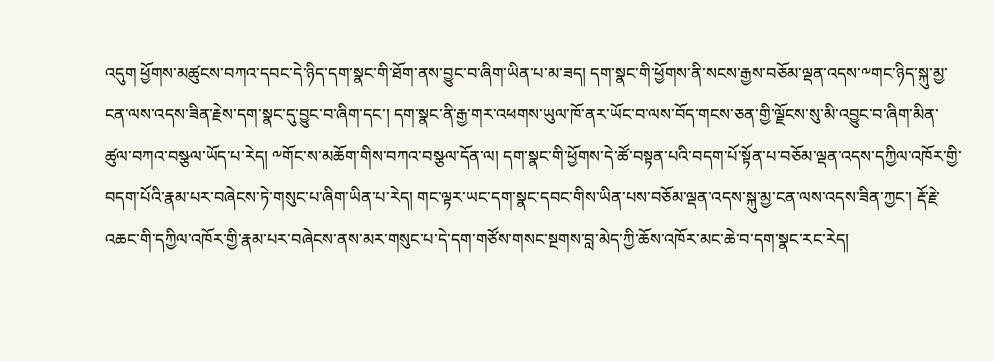འདུག ཕྱོགས་མཚུངས་བཀའ་དབང་དེ་ཉིད་དག་སྣང་གི་ཐོག་ནས་བྱུང་བ་ཞིག་ཡིན་པ་མ་ཟད། དག་སྣང་གི་ཕྱོགས་ནི་སངས་རྒྱས་བཅོམ་ལྡན་འདས་༸གང་ཉིད་སྐུ་མྱ་ངན་ལས་འདས་ཟིན་རྗེས་དག་སྣང་དུ་བྱུང་བ་ཞིག་དང་། དག་སྣང་ནི་རྒྱ་གར་འཕགས་ཡུལ་ཁོ་ནར་ཡོང་བ་ལས་བོད་གངས་ཅན་གྱི་ལྗོངས་སུ་མི་འབྱུང་བ་ཞིག་མིན་ཚུལ་བཀའ་བསྩལ་ཡོད་པ་རེད། ༸གོང་ས་མཆོག་གིས་བཀའ་བསྩལ་དོན་ལ། དག་སྣང་གི་ཕྱོགས་དེ་ཚོ་བསྟན་པའི་བདག་པོ་སྟོན་པ་བཅོམ་ལྡན་འདས་དཀྱིལ་འཁོར་གྱི་བདག་པོའི་རྣམ་པར་བཞེངས་ཏེ་གསུང་པ་ཞིག་ཡིན་པ་རེད། གང་ལྟར་ཡང་དག་སྣང་དབང་གིས་ཡིན་པས་བཅོམ་ལྡན་འདས་སྐུ་མྱ་ངན་ལས་འདས་ཟིན་ཀྱང་། རྡོ་རྗེ་འཆང་གི་དཀྱིལ་འཁོར་གྱི་རྣམ་པར་བཞེངས་ནས་མར་གསུང་པ་དེ་དག་གཙོས་གསང་སྔགས་བླ་མེད་ཀྱི་ཆོས་འཁོར་མང་ཆེ་བ་དག་སྣང་རང་རེད།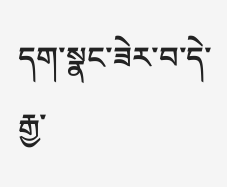དག་སྣང་ཟེར་བ་དེ་རྒྱ་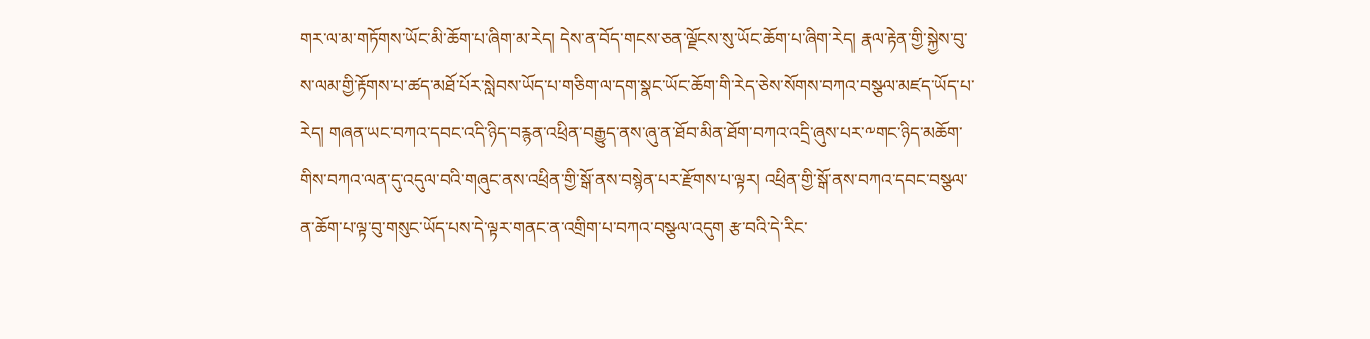གར་ལ་མ་གཏོགས་ཡོང་མི་ཆོག་པ་ཞིག་མ་རེད། དེས་ན་བོད་གངས་ཅན་ལྗོངས་སུ་ཡོང་ཆོག་པ་ཞིག་རེད། རྣལ་རྟེན་གྱི་སྐྱེས་བུ་ས་ལམ་གྱི་རྟོགས་པ་ཚད་མཐོ་པོར་སླེབས་ཡོད་པ་གཅིག་ལ་དག་སྣང་ཡོང་ཆོག་གི་རེད་ཅེས་སོགས་བཀའ་བསྩལ་མཛད་ཡོད་པ་རེད། གཞན་ཡང་བཀའ་དབང་འདི་ཉིད་བརྙན་འཕྲིན་བརྒྱུད་ནས་ཞུ་ན་ཐོབ་མིན་ཐོག་བཀའ་འདྲི་ཞུས་པར་༸གང་ཉིད་མཆོག་གིས་བཀའ་ལན་དུ་འདུལ་བའི་གཞུང་ནས་འཕྲིན་གྱི་སྒོ་ནས་བསྙེན་པར་རྫོགས་པ་ལྟར། འཕྲིན་གྱི་སྒོ་ནས་བཀའ་དབང་བསྩལ་ན་ཆོག་པ་ལྟ་བུ་གསུང་ཡོད་པས་དེ་ལྟར་གནང་ན་འགྲིག་པ་བཀའ་བསྩལ་འདུག རྩ་བའི་དེ་རིང་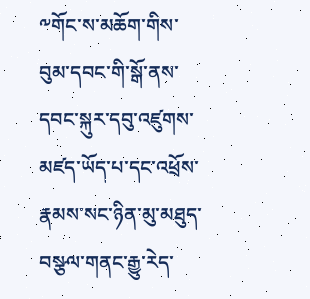༸གོང་ས་མཆོག་གིས་བུམ་དབང་གི་སྒོ་ནས་དབང་སྐུར་དབུ་འཛུགས་མཛད་ཡོད་པ་དང་འཕྲོས་རྣམས་སང་ཉིན་མུ་མཐུད་བསྩལ་གནང་རྒྱུ་རེད་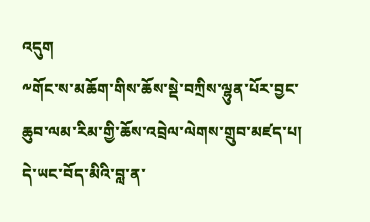འདུག
༸གོང་ས་མཆོག་གིས་ཆོས་སྡེ་བཀྲིས་ལྷུན་པོར་བྱང་ཆུབ་ལམ་རིམ་གྱི་ཆོས་འབྲེལ་ལེགས་གྲུབ་མཛད་པ།
དེ་ཡང་བོད་མིའི་བླ་ན་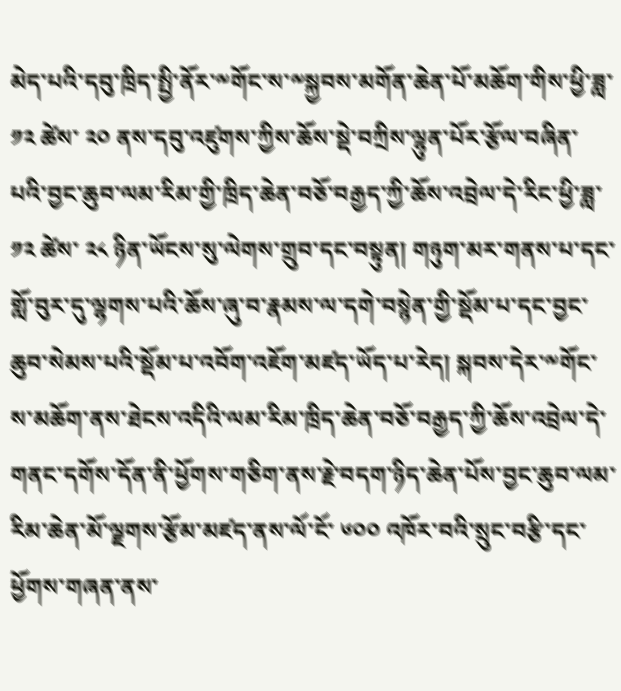མེད་པའི་དབུ་ཁྲིད་སྤྱི་ནོར་༸གོང་ས་༸སྐྱབས་མགོན་ཆེན་པོ་མཆོག་གིས་ཕྱི་ཟླ་ ༡༢ ཚེས་ ༢༠ ནས་དབུ་འཛུགས་ཀྱིས་ཆོས་སྡེ་བཀྲིས་ལྷུན་པོར་རྩོལ་བཞིན་པའི་བྱང་ཆུབ་ལམ་རིམ་གྱི་ཁྲིད་ཆེན་བཅོ་བརྒྱད་ཀྱི་ཆོས་འབྲེལ་དེ་རིང་ཕྱི་ཟླ་ ༡༢ ཚེས་ ༢༨ ཉིན་ཡོངས་སུ་ལེགས་གྲུབ་དང་བསྟུན། གཉུག་མར་གནས་པ་དང་གློ་བུར་དུ་ལྷགས་པའི་ཆོས་ཞུ་བ་རྣམས་ལ་དགེ་བསྙེན་གྱི་སྡོམ་པ་དང་བྱང་ཆུབ་སེམས་པའི་སྡོམ་པ་འབོག་འཇོག་མཛད་ཡོད་པ་རེད། སྐབས་དེར་༸གོང་ས་མཆོག་ནས་ཐེངས་འདིའི་ལམ་རིམ་ཁྲིད་ཆེན་བཅོ་བརྒྱད་ཀྱི་ཆོས་འབྲེལ་དེ་གནང་དགོས་དོན་ནི་ཕྱོགས་གཅིག་ནས་རྗེ་བདག་ཉིད་ཆེན་པོས་བྱང་ཆུབ་ལམ་རིམ་ཆེན་མོ་ལྗགས་རྩོམ་མཛད་ནས་ལོ་ངོ་ ༦༠༠ འཁོར་བའི་སྲུང་བརྩི་དང་ཕྱོགས་གཞན་ནས་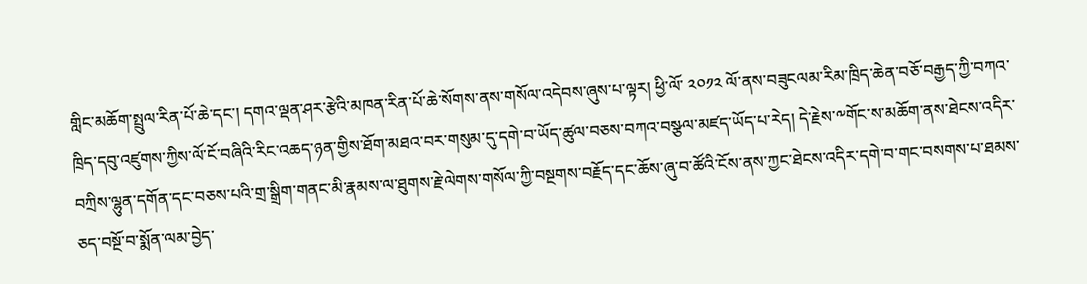གླིང་མཆོག་སྤྲུལ་རིན་པོ་ཆེ་དང་། དགའ་ལྡན་ཤར་རྩེའི་མཁན་རིན་པོ་ཆེ་སོགས་ནས་གསོལ་འདེབས་ཞུས་པ་ལྟར། ཕྱི་ལོ་ ༢༠༡༢ ལོ་ནས་བཟུངལམ་རིམ་ཁྲིད་ཆེན་བཅོ་བརྒྱད་ཀྱི་བཀའ་ཁྲིད་དབུ་འཛུགས་ཀྱིས་ལོ་ངོ་བཞིའི་རིང་འཆད་ཉན་གྱིས་ཐོག་མཐའ་བར་གསུམ་དུ་དགེ་བ་ཡོད་ཚུལ་བཅས་བཀའ་བསྩལ་མཛད་ཡོད་པ་རེད། དེ་རྗེས་༸གོང་ས་མཆོག་ནས་ཐེངས་འདིར་བཀྲིས་ལྷུན་དགོན་དང་བཅས་པའི་གྲ་སྒྲིག་གནང་མི་རྣམས་ལ་ཐུགས་རྗེ་ལེགས་གསོལ་ཀྱི་བསྔགས་བརྗོད་དང་ཆོས་ཞུ་བ་ཚོའི་ངོས་ནས་ཀྱང་ཐེངས་འདིར་དགེ་བ་གང་བསགས་པ་ཐམས་ཅད་བསྔོ་བ་སྨོན་ལམ་བྱེད་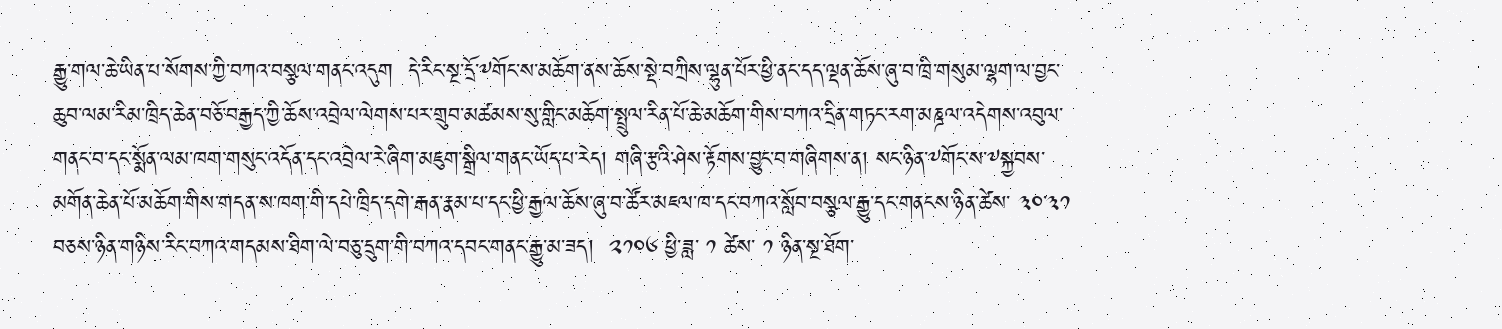རྒྱུ་གལ་ཆེ་ཡིན་པ་སོགས་ཀྱི་བཀའ་བསྩལ་གནང་འདུག  དེ་རིང་སྔ་དྲོ་༸གོང་ས་མཆོག་ནས་ཆོས་སྡེ་བཀྲིས་ལྷུན་པོར་ཕྱི་ནང་དད་ལྡན་ཆོས་ཞུ་བ་ཁྲི་གསུམ་ལྷག་ལ་བྱང་ཆུབ་ལམ་རིམ་ཁྲིད་ཆེན་བཅོ་བརྒྱད་ཀྱི་ཆོས་འབྲེལ་ལེགས་པར་གྲུབ་མཚམས་སུ་གླིང་མཆོག་སྤྲུལ་རིན་པོ་ཆེ་མཆོག་གིས་བཀའ་དྲིན་གཏང་རག་མཎྜལ་འདེགས་འབུལ་གནང་བ་དང་སྨོན་ལམ་ཁག་གསུང་འདོན་དང་འབྲེལ་རེ་ཞིག་མཇུག་སྒྲིལ་གནང་ཡོད་པ་རེད། གཞི་རྩའི་ཤེས་རྟོགས་བྱུང་བ་གཞིགས་ན། སང་ཉིན་༸གོང་ས་༸སྐྱབས་མགོན་ཆེན་པོ་མཆོག་གིས་གདན་ས་ཁག་གི་དཔེ་ཁྲིད་དགེ་རྒན་རྣམ་པ་དང་ཕྱི་རྒྱལ་ཆོས་ཞུ་བ་ཚོར་མཇལ་ཁ་དང་བཀའ་སློབ་བསྩལ་རྒྱུ་དང་གནངས་ཉིན་ཚེས་ ༣༠་༣༡ བཅས་ཉིན་གཉིས་རིང་བཀའ་གདམས་ཐིག་ལེ་བཅུ་དྲུག་གི་བཀའ་དབང་གནང་རྒྱུ་མ་ཟད།  ༢༡༠༦ ཕྱི་ཟླ་ ༡ ཚེས་ ༡ ཉིན་སྔ་ཐོག་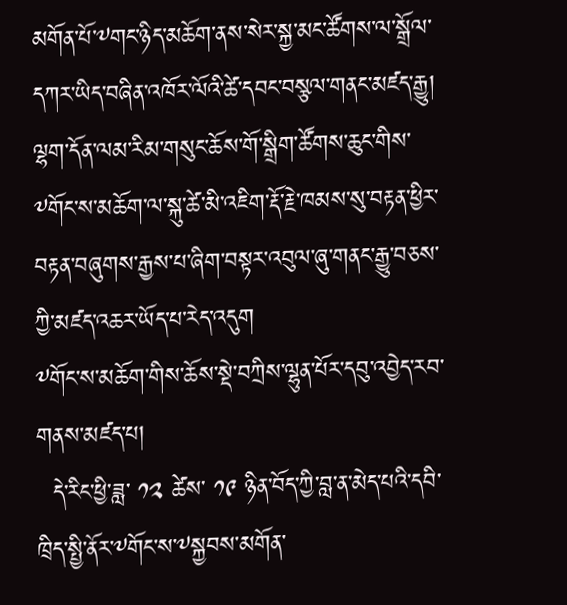མགོན་པོ་༸གང་ཉིད་མཆོག་ནས་སེར་སྐྱ་མང་ཚོགས་ལ་སྒྲོལ་དཀར་ཡིད་བཞིན་འཁོར་ལོའི་ཚེ་དབང་བསྩལ་གནང་མཛད་རྒྱུ། ལྷག་དོན་ལམ་རིམ་གསུང་ཆོས་གོ་སྒྲིག་ཚོགས་ཆུང་གིས་༸གོང་ས་མཆོག་ལ་སྐུ་ཚེ་མི་འཇིག་རྡོ་རྗེ་ཁམས་སུ་བརྟན་ཕྱིར་བརྟན་བཞུགས་རྒྱས་པ་ཞིག་བསྟར་འབུལ་ཞུ་གནང་རྒྱུ་བཅས་ཀྱི་མཛད་འཆར་ཡོད་པ་རེད་འདུག
༸གོང་ས་མཆོག་གིས་ཆོས་སྡེ་བཀྲིས་ལྷུན་པོར་དབུ་འབྱེད་རབ་གནས་མཛད་པ།
  དེ་རིང་ཕྱི་ཟླ་ ༡༢ ཚེས་ ༡༩ ཉིན་བོད་ཀྱི་བླ་ན་མེད་པའི་དབི་ཁྲིད་སྤྱི་ནོར་༸གོང་ས་༸སྐྱབས་མགོན་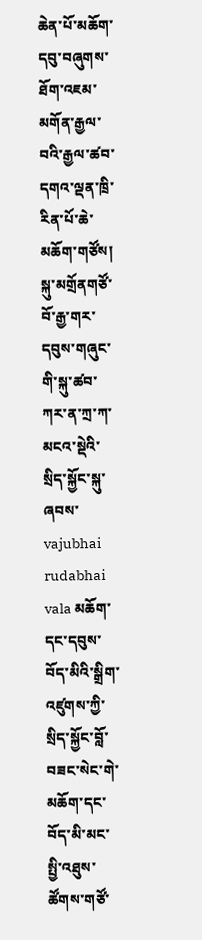ཆེན་པོ་མཆོག་དབུ་བཞུགས་ཐོག་འཇམ་མགོན་རྒྱལ་བའི་རྒྱལ་ཚབ་དགའ་ལྡན་ཁྲི་རིན་པོ་ཆེ་མཆོག་གཙོས།  སྐུ་མགྲོནགཙོ་བོ་རྒྱ་གར་དབུས་གཞུང་གི་སྐུ་ཚབ་ཀར་ན་ཀྲ་ཀ་མངའ་སྡེའི་སྲིད་སྐྱོང་སྐུ་ཞབས་ vajubhai rudabhai vala མཆོག་དང་དབུས་བོད་མིའི་སྒྲིག་འཛུགས་ཀྱི་སྲིད་སྐྱོང་བློ་བཟང་སེང་གེ་མཆོག་དང་བོད་མི་མང་སྤྱི་འཐུས་ཚོགས་གཙོ་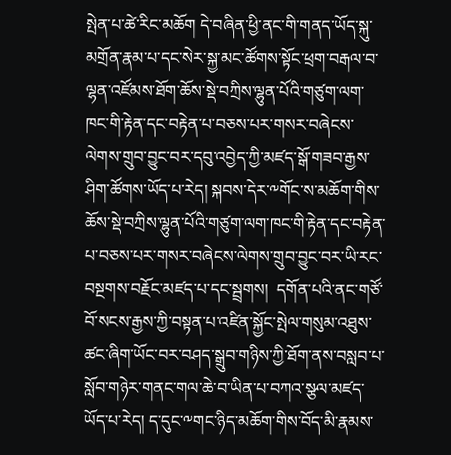སྤེན་པ་ཚེ་རིང་མཆོག དེ་བཞིན་ཕྱི་ནང་གི་གནད་ཡོད་སྐུ་མགྲོན་རྣམ་པ་དང་སེར་སྐྱ་མང་ཚོགས་སྟོང་ཕྲག་བརྒལ་བ་ལྷན་འཛོམས་ཐོག་ཆོས་སྡེ་བཀྲིས་ལྷུན་པོའི་གཙུག་ལག་ཁང་གི་རྟེན་དང་བརྟེན་པ་བཅས་པར་གསར་བཞེངས་ལེགས་གྲུབ་བྱུང་བར་དབུ་འབྱེད་ཀྱི་མཛད་སྒོ་གཟབ་རྒྱས་ཤིག་ཚོགས་ཡོད་པ་རེད། སྐབས་དེར་༸གོང་ས་མཆོག་གིས་ཆོས་སྡེ་བཀྲིས་ལྷུན་པོའི་གཙུག་ལག་ཁང་གི་རྟེན་དང་བརྟེན་པ་བཅས་པར་གསར་བཞེངས་ལེགས་གྲུབ་བྱུང་བར་ཡི་རང་བསྔགས་བརྗོང་མཛད་པ་དང་སྦྲགས།  དགོན་པའི་ནང་གཙོ་བོ་སངས་རྒྱས་ཀྱི་བསྟན་པ་འཛིན་སྐྱོང་སྤེལ་གསུམ་འཐུས་ཚང་ཞིག་ཡོང་བར་བཤད་སྒྲུབ་གཉིས་ཀྱི་ཐོག་ནས་བསླབ་པ་སློབ་གཉེར་གནང་གལ་ཆེ་བ་ཡིན་པ་བཀའ་སྩལ་མཛད་ཡོད་པ་རེད། ད་དུང་༸གང་ཉིད་མཆོག་གིས་བོད་མི་རྣམས་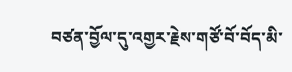བཙན་བྱོལ་དུ་འགྱར་རྗེས་གཙོ་བོ་བོད་མི་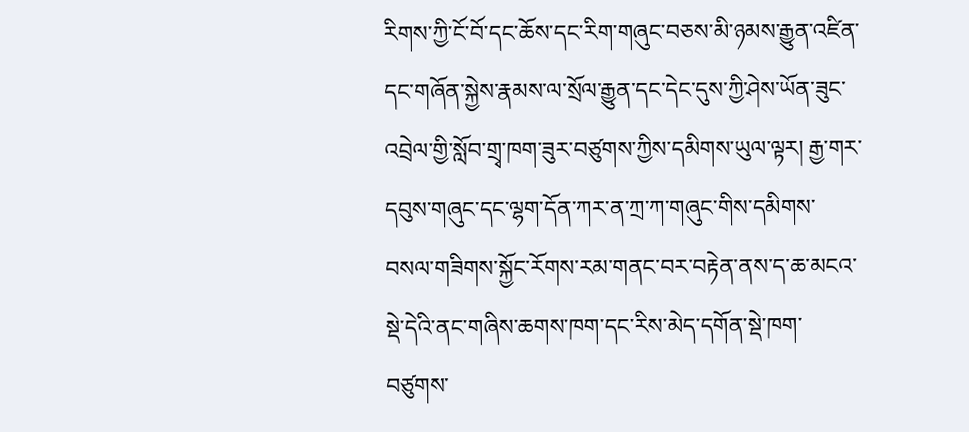རིགས་ཀྱི་ངོ་བོ་དང་ཆོས་དང་རིག་གཞུང་བཅས་མི་ཉམས་རྒྱུན་འཛིན་དང་གཞོན་སྐྱེས་རྣམས་ལ་སྲོལ་རྒྱུན་དང་དེང་དུས་ཀྱི་ཤེས་ཡོན་ཟུང་འབྲེལ་གྱི་སློབ་གྲྭ་ཁག་ཟུར་བཙུགས་ཀྱིས་དམིགས་ཡུལ་ལྟར། རྒྱ་གར་དབུས་གཞུང་དང་ལྷག་དོན་ཀར་ན་ཀྲ་ཀ་གཞུང་གིས་དམིགས་བསལ་གཟིགས་སྐྱོང་རོགས་རམ་གནང་བར་བརྟེན་ནས་ད་ཆ་མངའ་སྡེ་དེའི་ནང་གཞིས་ཆགས་ཁག་དང་རིས་མེད་དགོན་སྡེ་ཁག་བཙུགས་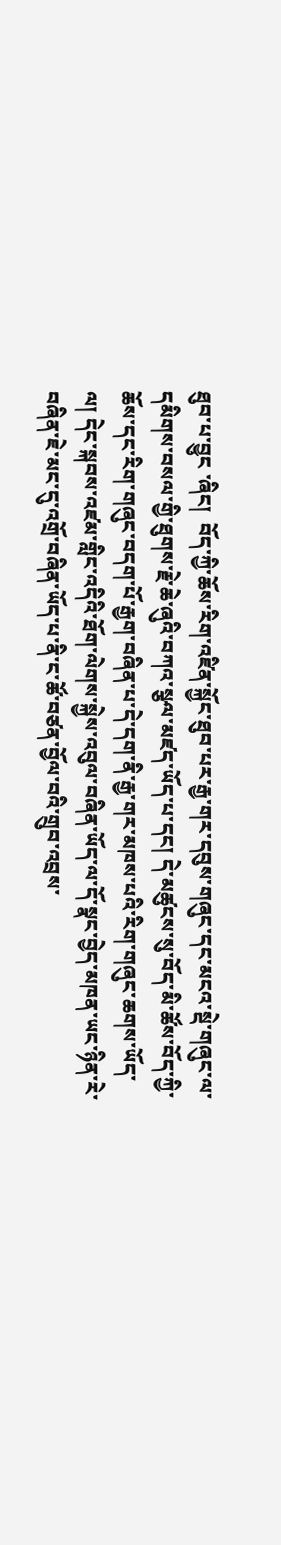ཐུབ་པ་བྱུང ་ཞིང།  བོད་ཀྱི་ཆོས་རིག་འཛིན་སྐྱོང་ཐུབ་པར་རྒྱ་གར་དབུས་གཞུང་དང་མངའ་སྡེ་གཞུང་ལ་དམིགས་བསལ་གྱི་ཐུགས་རྗེ་ཆེ་ཞུའི་བཀའ་སྩལ་མཛད་ཡོད་པ་དང། དེ་མཚུངས་སུ་བོད་མི་ཚོས་བོད་ཀྱི་ཆོས་དང་རིག་གཞུང་བདག་པོ་རྒྱག་བཞིན་པ་དེ་དག་ནི་རྒྱ་གར་མཁས་པའི་རིག་གཞུང་ཆགས་ཡོད་ལ། དེང་སྐབས་འཛམ་གླིང་འདིའི་ཐོག་ལེགས་སྐྱེས་འབུལ་བཞིན་ཡོད་ལ་དོ་སྣང་བྱེད་མཁན་ཡང་ཉིན་རེ་བཞིན་ཇེ་མང་དུ་འགྲོ་བཞིན་ཡོད་པ་ནི་ང་ཚོ་བཙན་བྱོལ་བའི་གྲུབ་འབྲས་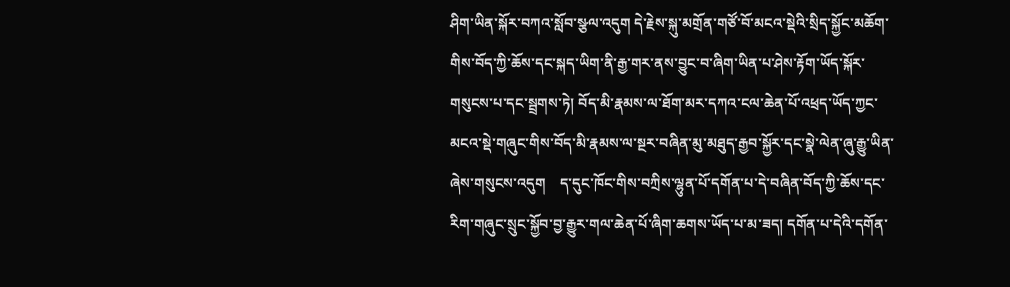ཤིག་ཡིན་སྐོར་བཀའ་སློབ་སྩལ་འདུག དེ་རྗེས་སྐུ་མགྲོན་གཙོ་བོ་མངའ་སྡེའི་སྲིད་སྐྱོང་མཆོག་གིས་བོད་ཀྱི་ཆོས་དང་སྐད་ཡིག་ནི་རྒྱ་གར་ནས་བྱུང་བ་ཞིག་ཡིན་པ་ཤེས་རྟོག་ཡོད་སྐོར་གསུངས་པ་དང་སྦྲགས་ཏེ། བོད་མི་རྣམས་ལ་ཐོག་མར་དཀའ་ངལ་ཆེན་པོ་འཕྲད་ཡོད་ཀྱང་མངའ་སྡེ་གཞུང་གིས་བོད་མི་རྣམས་ལ་སྔར་བཞིན་མུ་མཐུད་རྒྱབ་སྐྱོར་དང་སྣེ་ལེན་ཞུ་རྒྱུ་ཡིན་ཞེས་གསུངས་འདུག    ད་དུང་ཁོང་གིས་བཀྲིས་ལྷུན་པོ་དགོན་པ་དེ་བཞིན་བོད་ཀྱི་ཆོས་དང་རིག་གཞུང་སྲུང་སྐྱོབ་བྱ་རྒྱུར་གལ་ཆེན་པོ་ཞིག་ཆགས་ཡོད་པ་མ་ཟད། དགོན་པ་དེའི་དགོན་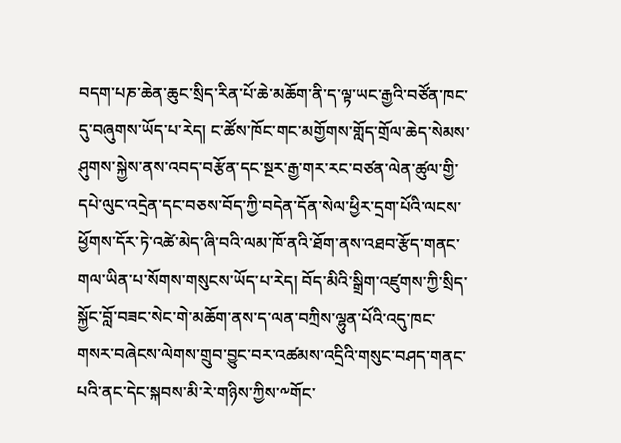བདག་པཎ་ཆེན་ཆུང་སྲིད་རིན་པོ་ཆེ་མཆོག་ནི་ད་ལྟ་ཡང་རྒྱའི་བཙོན་ཁང་དུ་བཞུགས་ཡོད་པ་རེད། ང་ཚོས་ཁོང་གང་མགྱོགས་གློད་གྲོལ་ཆེད་སེམས་ཤུགས་སྐྱེས་ནས་འབད་བརྩོན་དང་སྔར་རྒྱ་གར་རང་བཙན་ལེན་ཚུལ་གྱི་དཔེ་ལུང་འདྲེན་དང་བཅས་བོད་ཀྱི་བདེན་དོན་སེལ་ཕྱིར་དྲག་པོའི་ལངས་ཕྱོགས་དོར་ཏེ་འཚེ་མེད་ཞི་བའི་ལམ་ཁོ་ནའི་ཐོག་ནས་འཐབ་རྩོད་གནང་གལ་ཡིན་པ་སོགས་གསུངས་ཡོད་པ་རེད། བོད་མིའི་སྒྲིག་འཛུགས་ཀྱི་སྲིད་སྐྱོང་བློ་བཟང་སེང་གེ་མཆོག་ནས་ད་ལན་བཀྲིས་ལྷུན་པོའི་འདུ་ཁང་གསར་བཞེངས་ལེགས་གྲུབ་བྱུང་བར་འཚམས་འདྲིའི་གསུང་བཤད་གནང་པའི་ནང་དེང་སྐབས་མི་རེ་གཉིས་ཀྱིས་༸གོང་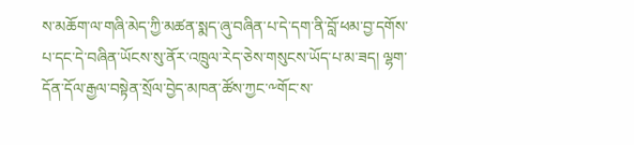ས་མཆོག་ལ་གཞི་མེད་ཀྱི་མཚན་སྨད་ཞུ་བཞིན་པ་དེ་དག་ནི་བློ་ཕམ་བྱ་དགོས་པ་དང་དེ་བཞིན་ཡོངས་སུ་ནོར་འཁྲུལ་རེད་ཅེས་གསུངས་ཡོད་པ་མ་ཟད། ལྷག་དོན་དོལ་རྒྱལ་བསྟེན་སྲོལ་བྱེད་མཁན་ཚོས་ཀྱང་༸གོང་ས་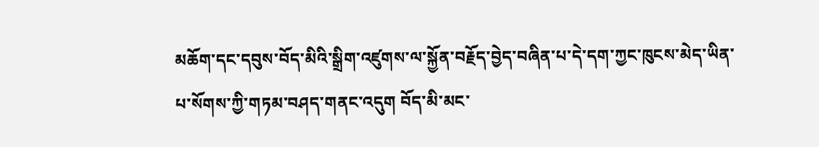མཆོག་དང་དབུས་བོད་མིའི་སྒྲིག་འཛུགས་ལ་སྐྱོན་བརྗོད་བྱེད་བཞིན་པ་དེ་དག་ཀྱང་ཁུངས་མེད་ཡིན་པ་སོགས་ཀྱི་གཏམ་བཤད་གནང་འདུག བོད་མི་མང་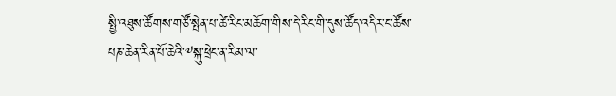སྤྱི་འཐུས་ཚོགས་གཙོ་སྤེན་པ་ཚེ་རིང་མཆོག་གིས་དེ་རིང་གི་དུས་ཚོད་འདིར་ང་ཚོས་པཎ་ཆེན་རིན་པོ་ཆེའི་༸སྐུ་ཕྲེང་ན་རིམ་ལ་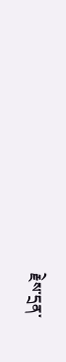རྗེས་དྲན་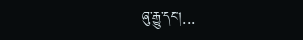ཞུ་རྒྱུ་དང།...